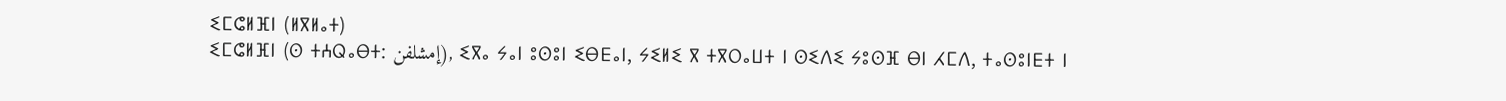ⵉⵎⵛⵍⴼⵏ (ⵍⴳⵍⴰⵜ)
ⵉⵎⵛⵍⴼⵏ (ⵙ ⵜⵄⵕⴰⴱⵜ: إمشلفن), ⵉⴳⴰ ⵢⴰⵏ ⵓⵙⵓⵏ ⵉⴱⴹⴰⵏ, ⵢⵉⵍⵉ ⴳ ⵜⴳⵔⴰⵡⵜ ⵏ ⵙⵉⴷⵉ ⵢⵓⵙⴼ ⴱⵏ ⵃⵎⴷ, ⵜⴰⵙⵓⵏⴹⵜ ⵏ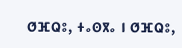ⵚⴼⵕⵓ, ⵜⴰⵙⴳⴰ ⵏ ⵚⴼⵕⵓ,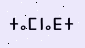ⵜⴰⵎⵏⴰⴹⵜ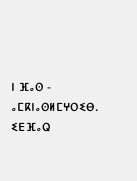ⵏ ⴼⴰⵙ - ⴰⵎⴽⵏⴰⵙⵍⵎⵖⵔⵉⴱ. ⵉⴹⴼⴰⵕ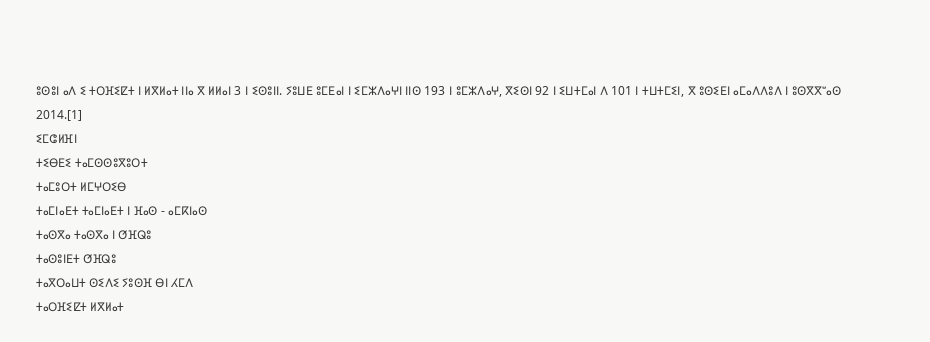ⵓⵙⵓⵏ ⴰⴷ ⵉ ⵜⵔⴼⵉⵇⵜ ⵏ ⵍⴳⵍⴰⵜ ⵏⵏⴰ ⴳ ⵍⵍⴰⵏ 3 ⵏ ⵉⵙⵓⵏⵏ. ⵢⵓⵡⴹ ⵓⵎⴹⴰⵏ ⵏ ⵉⵎⵣⴷⴰⵖⵏ ⵏⵏⵙ 193 ⵏ ⵓⵎⵣⴷⴰⵖ, ⴳⵉⵙⵏ 92 ⵏ ⵉⵡⵜⵎⴰⵏ ⴷ 101 ⵏ ⵜⵡⵜⵎⵉⵏ, ⴳ ⵓⵙⵉⴹⵏ ⴰⵎⴰⴷⴷⵓⴷ ⵏ ⵓⵙⴳⴳⵯⴰⵙ 2014.[1]
ⵉⵎⵛⵍⴼⵏ
ⵜⵉⴱⴹⵉ ⵜⴰⵎⵙⵙⵓⴳⵓⵔⵜ
ⵜⴰⵎⵓⵔⵜ ⵍⵎⵖⵔⵉⴱ
ⵜⴰⵎⵏⴰⴹⵜ ⵜⴰⵎⵏⴰⴹⵜ ⵏ ⴼⴰⵙ - ⴰⵎⴽⵏⴰⵙ
ⵜⴰⵙⴳⴰ ⵜⴰⵙⴳⴰ ⵏ ⵚⴼⵕⵓ
ⵜⴰⵙⵓⵏⴹⵜ ⵚⴼⵕⵓ
ⵜⴰⴳⵔⴰⵡⵜ ⵙⵉⴷⵉ ⵢⵓⵙⴼ ⴱⵏ ⵃⵎⴷ
ⵜⴰⵔⴼⵉⵇⵜ ⵍⴳⵍⴰⵜ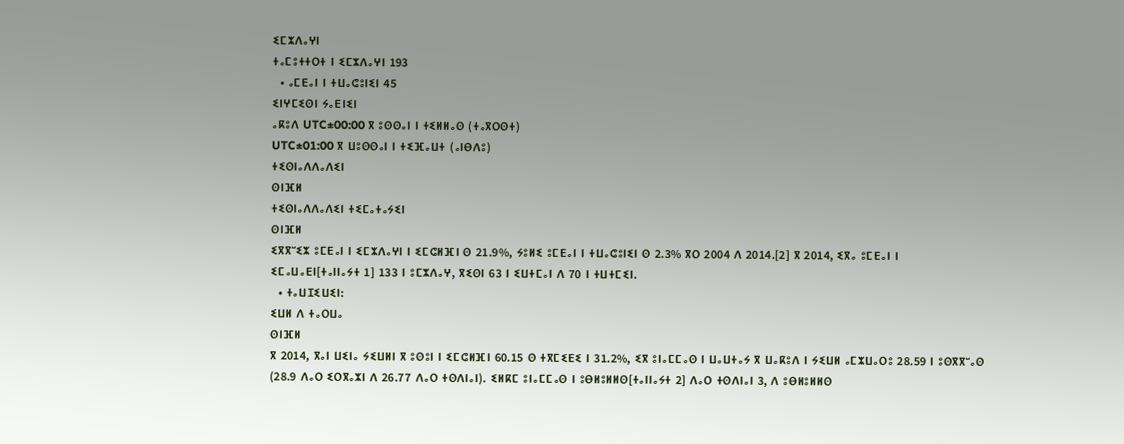ⵉⵎⵣⴷⴰⵖⵏ
ⵜⴰⵎⵓⵜⵜⵔⵜ ⵏ ⵉⵎⵣⴷⴰⵖⵏ 193
  • ⴰⵎⴹⴰⵏ ⵏ ⵜⵡⴰⵛⵓⵏⵉⵏ 45
ⵉⵏⵖⵎⵉⵙⵏ ⵢⴰⴹⵏⵉⵏ
ⴰⴽⵓⴷ UTC±00:00 ⴳ ⵓⵙⵙⴰⵏ ⵏ ⵜⵉⵍⵍⴰⵙ (ⵜⴰⴳⵔⵙⵜ)
UTC±01:00 ⴳ ⵡⵓⵙⵙⴰⵏ ⵏ ⵜⵉⴼⴰⵡⵜ (ⴰⵏⴱⴷⵓ)
ⵜⵉⵙⵏⴰⴷⴷⴰⴷⵉⵏ
ⵙⵏⴼⵍ
ⵜⵉⵙⵏⴰⴷⴷⴰⴷⵉⵏ ⵜⵉⵎⴰⵜⴰⵢⵉⵏ
ⵙⵏⴼⵍ
ⵉⴳⴳⵯⵉⵣ ⵓⵎⴹⴰⵏ ⵏ ⵉⵎⵣⴷⴰⵖⵏ ⵏ ⵉⵎⵛⵍⴼⵏ ⵙ 21.9%, ⵢⵓⵍⵉ ⵓⵎⴹⴰⵏ ⵏ ⵜⵡⴰⵛⵓⵏⵉⵏ ⵙ 2.3% ⴳⵔ 2004 ⴷ 2014.[2] ⴳ 2014, ⵉⴳⴰ ⵓⵎⴹⴰⵏ ⵏ ⵉⵎⴰⵡⴰⴹⵏ[ⵜⴰⵏⵏⴰⵢⵜ 1] 133 ⵏ ⵓⵎⵣⴷⴰⵖ, ⴳⵉⵙⵏ 63 ⵏ ⵉⵡⵜⵎⴰⵏ ⴷ 70 ⵏ ⵜⵡⵜⵎⵉⵏ.
  • ⵜⴰⵡⵊⵉⵡⵉⵏ:
ⵉⵡⵍ ⴷ ⵜⴰⵔⵡⴰ
ⵙⵏⴼⵍ
ⴳ 2014, ⴳⴰⵏ ⵡⵉⵏⴰ ⵢⵉⵡⵍⵏ ⴳ ⵓⵙⵓⵏ ⵏ ⵉⵎⵛⵍⴼⵏ 60.15 ⵙ ⵜⴳⵎⵉⴹⵉ ⵏ 31.2%, ⵉⴳ ⵓⵏⴰⵎⵎⴰⵙ ⵏ ⵡⴰⵡⵜⴰⵢ ⴳ ⵡⴰⴽⵓⴷ ⵏ ⵢⵉⵡⵍ ⴰⵎⵣⵡⴰⵔⵓ 28.59 ⵏ ⵓⵙⴳⴳⵯⴰⵙ (28.9 ⴷⴰⵔ ⵉⵔⴳⴰⵣⵏ ⴷ 26.77 ⴷⴰⵔ ⵜⵙⴷⵏⴰⵏ). ⵉⵍⴽⵎ ⵓⵏⴰⵎⵎⴰⵙ ⵏ ⵓⴱⵍⵓⵍⵍⵙ[ⵜⴰⵏⵏⴰⵢⵜ 2] ⴷⴰⵔ ⵜⵙⴷⵏⴰⵏ 3, ⴷ ⵓⴱⵍⵓⵍⵍⵙ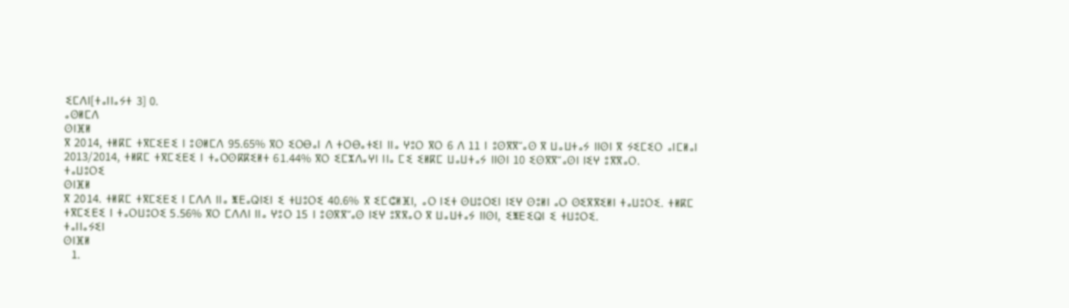ⵉⵎⴷⵏ[ⵜⴰⵏⵏⴰⵢⵜ 3] 0.
ⴰⵙⵍⵎⴷ
ⵙⵏⴼⵍ
ⴳ 2014, ⵜⵍⴽⵎ ⵜⴳⵎⵉⴹⵉ ⵏ ⵓⵙⵍⵎⴷ 95.65% ⴳⵔ ⵉⵔⴱⴰⵏ ⴷ ⵜⵔⴱⴰⵜⵉⵏ ⵏⵏⴰ ⵖⵓⵔ ⴳⵔ 6 ⴷ 11 ⵏ ⵓⵙⴳⴳⵯⴰⵙ ⴳ ⵡⴰⵡⵜⴰⵢ ⵏⵏⵙⵏ ⴳ ⵢⵉⵎⵉⵔ ⴰⵏⵎⵍⴰⵏ 2013/2014, ⵜⵍⴽⵎ ⵜⴳⵎⵉⴹⵉ ⵏ ⵜⴰⵔⵙⴽⴽⵉⵍⵜ 61.44% ⴳⵔ ⵉⵎⵣⴷⴰⵖⵏ ⵏⵏⴰ ⵎⵉ ⵉⵍⴽⵎ ⵡⴰⵡⵜⴰⵢ ⵏⵏⵙⵏ 10 ⵉⵙⴳⴳⵯⴰⵙⵏ ⵏⵉⵖ ⵓⴳⴳⴰⵔ.
ⵜⴰⵡⵓⵔⵉ
ⵙⵏⴼⵍ
ⴳ 2014. ⵜⵍⴽⵎ ⵜⴳⵎⵉⴹⵉ ⵏ ⵎⴷⴷ ⵏⵏⴰ ⵥⴹⴰⵕⵏⵉⵏ ⵉ ⵜⵡⵓⵔⵉ 40.6% ⴳ ⵉⵎⵛⵍⴼⵏ, ⴰⵔ ⵏⵉⵜ ⵙⵡⵓⵔⵉⵏ ⵏⵉⵖ ⵙⵓⵍⵏ ⴰⵔ ⵙⵉⴳⴳⵉⵍⵏ ⵜⴰⵡⵓⵔⵉ. ⵜⵍⴽⵎ ⵜⴳⵎⵉⴹⵉ ⵏ ⵜⴰⵔⵡⵓⵔⵉ 5.56% ⴳⵔ ⵎⴷⴷⵏ ⵏⵏⴰ ⵖⵓⵔ 15 ⵏ ⵓⵙⴳⴳⵯⴰⵙ ⵏⵉⵖ ⵓⴳⴳⴰⵔ ⴳ ⵡⴰⵡⵜⴰⵢ ⵏⵏⵙⵏ, ⵉⵥⴹⵉⵕⵏ ⵉ ⵜⵡⵓⵔⵉ.
ⵜⴰⵏⵏⴰⵢⵉⵏ
ⵙⵏⴼⵍ
  1.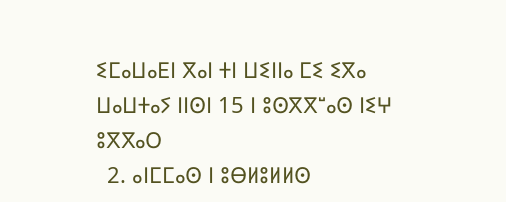ⵉⵎⴰⵡⴰⴹⵏ ⴳⴰⵏ ⵜⵏ ⵡⵉⵏⵏⴰ ⵎⵉ ⵉⴳⴰ ⵡⴰⵡⵜⴰⵢ ⵏⵏⵙⵏ 15 ⵏ ⵓⵙⴳⴳⵯⴰⵙ ⵏⵉⵖ ⵓⴳⴳⴰⵔ
  2. ⴰⵏⵎⵎⴰⵙ ⵏ ⵓⴱⵍⵓⵍⵍⵙ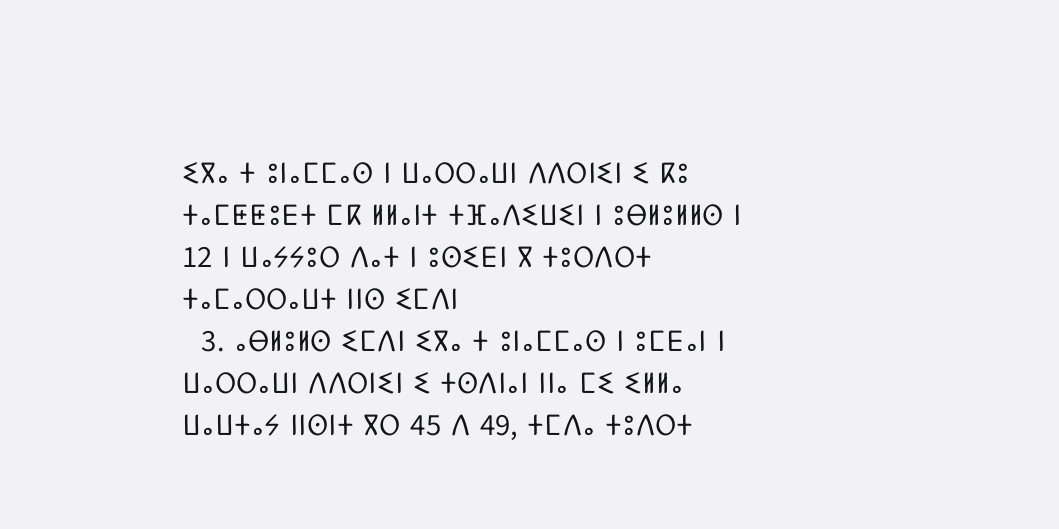ⵉⴳⴰ ⵜ ⵓⵏⴰⵎⵎⴰⵙ ⵏ ⵡⴰⵔⵔⴰⵡⵏ ⴷⴷⵔⵏⵉⵏ ⵉ ⴽⵓ ⵜⴰⵎⵟⵟⵓⴹⵜ ⵎⴽ ⵍⵍⴰⵏⵜ ⵜⴼⴰⴷⵉⵡⵉⵏ ⵏ ⵓⴱⵍⵓⵍⵍⵙ ⵏ 12 ⵏ ⵡⴰⵢⵢⵓⵔ ⴷⴰⵜ ⵏ ⵓⵙⵉⴹⵏ ⴳ ⵜⵓⵔⴷⵔⵜ ⵜⴰⵎⴰⵔⵔⴰⵡⵜ ⵏⵏⵙ ⵉⵎⴷⵏ
  3. ⴰⴱⵍⵓⵍⵙ ⵉⵎⴷⵏ ⵉⴳⴰ ⵜ ⵓⵏⴰⵎⵎⴰⵙ ⵏ ⵓⵎⴹⴰⵏ ⵏ ⵡⴰⵔⵔⴰⵡⵏ ⴷⴷⵔⵏⵉⵏ ⵉ ⵜⵙⴷⵏⴰⵏ ⵏⵏⴰ ⵎⵉ ⵉⵍⵍⴰ ⵡⴰⵡⵜⴰⵢ ⵏⵏⵙⵏⵜ ⴳⵔ 45 ⴷ 49, ⵜⵎⴷⴰ ⵜⵓⴷⵔⵜ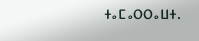ⵜⴰⵎⴰⵔⵔⴰⵡⵜ.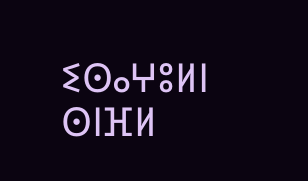ⵉⵙⴰⵖⵓⵍⵏ
ⵙⵏⴼⵍ